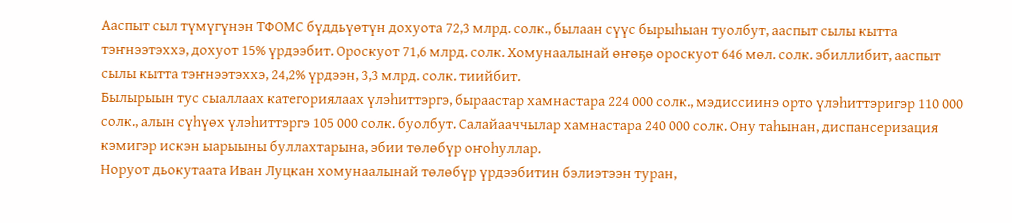Ааспыт сыл түмүгүнэн ТФОМС бүддьүөтүн дохуота 72,3 млрд. солк., былаан сүүс бырыһыан туолбут, ааспыт сылы кытта тэҥнээтэххэ, дохуот 15% үрдээбит. Ороскуот 71,6 млрд. солк. Хомунаалынай өҥөҕө ороскуот 646 мөл. солк. эбиллибит, ааспыт сылы кытта тэҥнээтэххэ, 24,2% үрдээн, 3,3 млрд. солк. тиийбит.
Былырыын тус сыаллаах категориялаах үлэһиттэргэ, быраастар хамнастара 224 000 солк., мэдиссиинэ орто үлэһиттэригэр 110 000 солк., алын сүһүөх үлэһиттэргэ 105 000 солк. буолбут. Салайааччылар хамнастара 240 000 солк. Ону таһынан, диспансеризация кэмигэр искэн ыарыыны буллахтарына, эбии төлөбүр оҥоһуллар.
Норуот дьокутаата Иван Луцкан хомунаалынай төлөбүр үрдээбитин бэлиэтээн туран,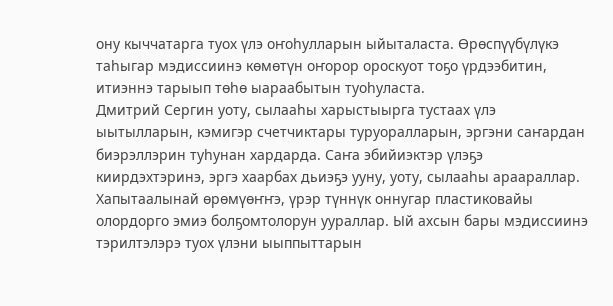ону кыччатарга туох үлэ оҥоһулларын ыйыталаста. Өрөспүүбүлүкэ таһыгар мэдиссиинэ көмөтүн оҥорор ороскуот тоҕо үрдээбитин, итиэннэ тарыып төһө ыараабытын туоһуласта.
Дмитрий Сергин уоту, сылааһы харыстыырга тустаах үлэ ыытылларын, кэмигэр счетчиктары туруоралларын, эргэни саҥардан биэрэллэрин туһунан хардарда. Саҥа эбийиэктэр үлэҕэ киирдэхтэринэ, эргэ хаарбах дьиэҕэ ууну, уоту, сылааһы араараллар. Хапытаалынай өрөмүөҥҥэ, үрэр түннүк оннугар пластиковайы олордорго эмиэ болҕомтолорун уураллар. Ый ахсын бары мэдиссиинэ тэрилтэлэрэ туох үлэни ыыппыттарын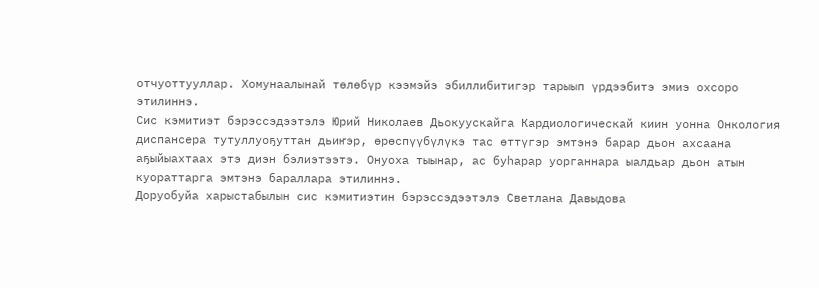отчуоттууллар. Хомунаалынай төлөбүр кээмэйэ эбиллибитигэр тарыып үрдээбитэ эмиэ охсоро этилиннэ.
Сис кэмитиэт бэрэссэдээтэлэ Юрий Николаев Дьокуускайга Кардиологическай киин уонна Онкология диспансера тутуллуоҕуттан дьиҥэр, өрөспүүбүлүкэ тас өттүгэр эмтэнэ барар дьон ахсаана аҕыйыахтаах этэ диэн бэлиэтээтэ. Онуоха тыынар, ас буһарар уорганнара ыалдьар дьон атын куораттарга эмтэнэ бараллара этилиннэ.
Доруобуйа харыстабылын сис кэмитиэтин бэрэссэдээтэлэ Светлана Давыдова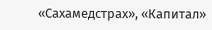«Сахамедстрах», «Капитал»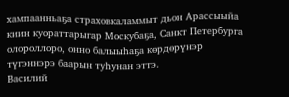хампаанньаҕа страховкаламмыт дьон Арассыыйа киин куораттарыгар Москубаҕа, Санкт Петербурга олороллоро, онно балыыһаҕа көрдөрүнэр түгэннэрэ баарын туһунан эттэ.
Василий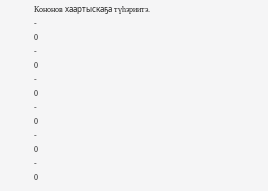Кононов хаартыскаҕа түһэриитэ.
-
0
-
0
-
0
-
0
-
0
-
0